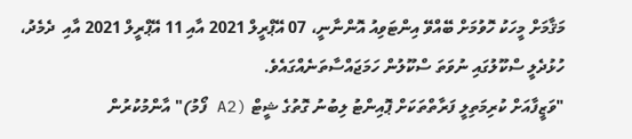މަޤާމަށް މީހަކު ހޮވުމަށް ބޭއްވޭ އިންޓަވިއު އޮންނާނީ، 07 އޭޕްރީލް 2021 އާއި 11 އޭޕްރީލް 2021 އާއި  ދެމެދު، ހުޅުދެލީ ސްކޫލުގައި ނުވަތަ ސްކޫލުން ހަމަޖައްސާތަނެއްގައެވެ.
"ވަޒީފާއަށް ކުރިމަތިލީ ފަރާތްތަކަށް ޕޮއިންޓު ލިބުނު ގޮތުގެ ޝީޓް (A2 ފޯމު)" އާންމުކުރުން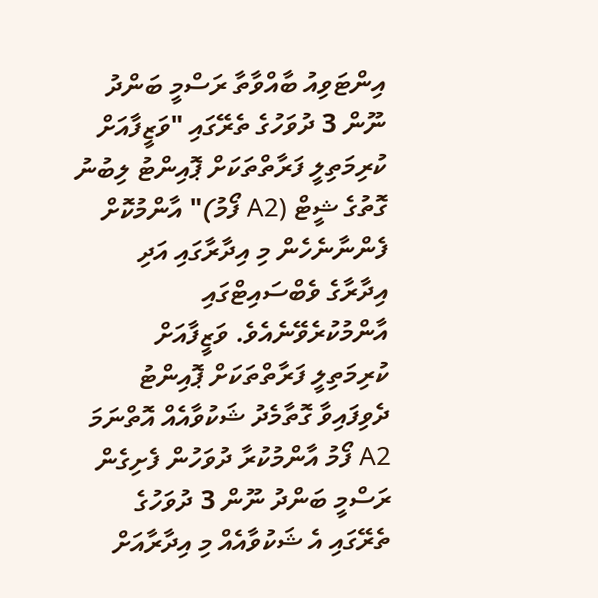އިންޓަވިއު ބާއްވާތާ ރަސްމީ ބަންދު ނޫން 3 ދުވަހުގެ ތެރޭގައި "ވަޒީފާއަށް ކުރިމަތިލީ ފަރާތްތަކަށް ޕޮއިންޓު ލިބުނު ގޮތުގެ ޝީޓް (A2 ފޯމު)" އާންމުކޮށް ފެންނާނެހެން މި އިދާރާގައި އަދި އިދާރާގެ ވެބްސައިޓްގައި އާންމުކުރެވޭނެއެވެ. ވަޒީފާއަށް ކުރިމަތިލީ ފަރާތްތަކަށް ޕޮއިންޓު ދެވިފައިވާ ގޮތާމެދު ޝަކުވާއެއް އޮތްނަމަ A2 ފޯމު އާންމުކުރާ ދުވަހުން ފެށިގެން ރަސްމީ ބަންދު ނޫން 3 ދުވަހުގެ ތެރޭގައި އެ ޝަކުވާއެއް މި އިދާރާއަށް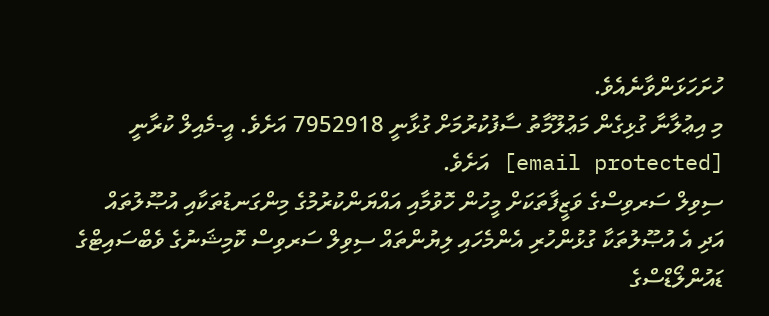ހުށަހަޅަންވާނެއެވެ.
މި އިޢުލާނާ ގުޅިގެން މަޢުލޫމާތު ސާފުކުރުމަށް ގުޅާނީ 7952918 އަށެވެ. އީ-މެއިލް ކުރާނީ [email protected] އަށެވެ.
ސިވިލް ސަރވިސްގެ ވަޒީފާތަކަށް މީހުން ހޮވުމާއި އައްޔަންކުރުމުގެ މިންގަނޑުތަކާއި އުޞޫލުތައް އަދި އެ އުޞޫލުތަކާ ގުޅުންހުރި އެންމެހައި ލިޔުންތައް ސިވިލް ސަރވިސް ކޮމިޝަނުގެ ވެބްސައިޓްގެ ޑައުންލޯޑްސްގެ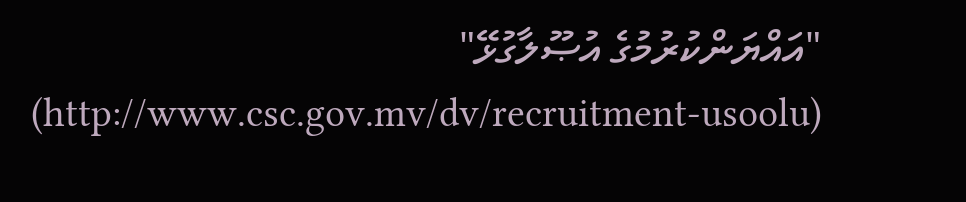"އައްޔަންކުރުމުގެ އުޞޫލާގުޅޭ" (http://www.csc.gov.mv/dv/recruitment-usoolu)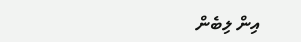އިން ލިބެން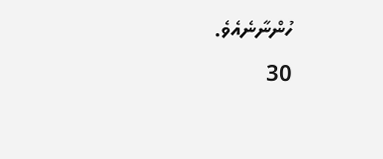ހުންނާނެއެވެ.
30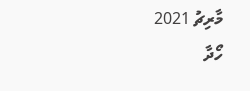މާރިޗު 2021
ހޯދާ